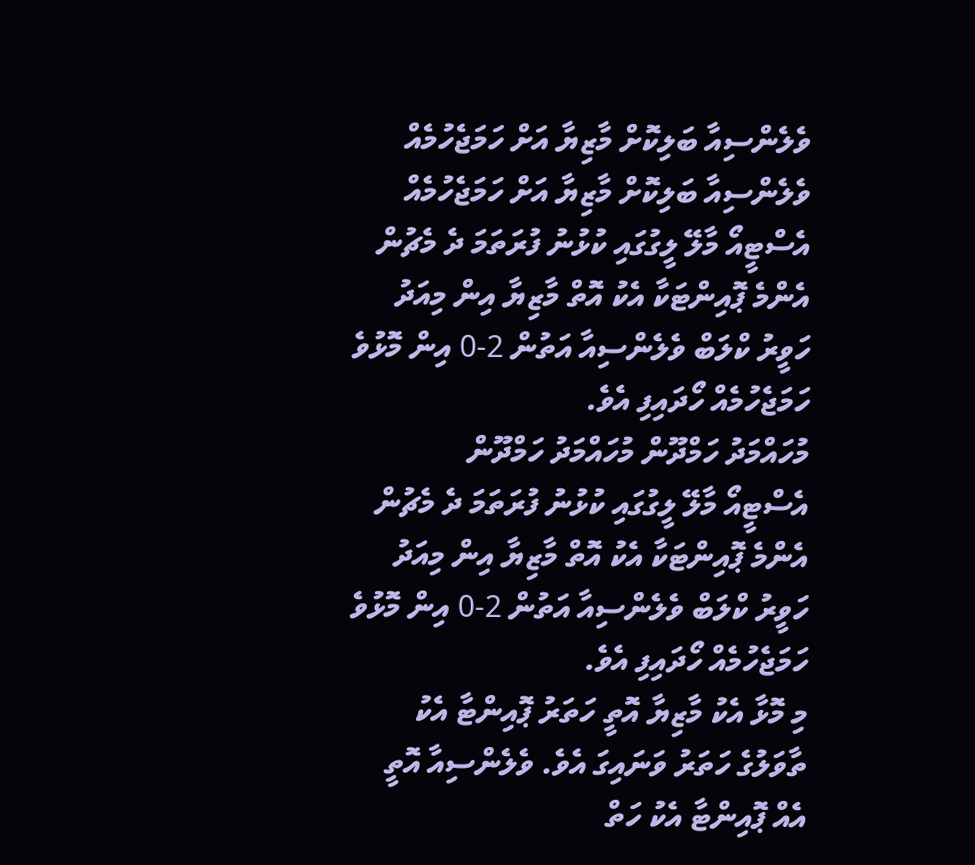ވެލެންސިއާ ބަލިކޮށް މާޒިޔާ އަށް ހަމަޖެހުމެއް
ވެލެންސިއާ ބަލިކޮށް މާޒިޔާ އަށް ހަމަޖެހުމެއް
އެސްޓީއޯ މާލޭ ލީގުގައި ކުޅުނު ފުރަތަމަ ދެ މެޗުން އެންމެ ޕޮއިންޓަކާ އެކު އޮތް މާޒިޔާ އިން މިއަދު ހަވީރު ކްލަބް ވެލެންސިއާ އަތުން 2-0 އިން މޮޅުވެ ހަމަޖެހުމެއް ހޯދައިފި އެވެ.
މުހައްމަދު ހަމްދޫން މުހައްމަދު ހަމްދޫން
އެސްޓީއޯ މާލޭ ލީގުގައި ކުޅުނު ފުރަތަމަ ދެ މެޗުން އެންމެ ޕޮއިންޓަކާ އެކު އޮތް މާޒިޔާ އިން މިއަދު ހަވީރު ކްލަބް ވެލެންސިއާ އަތުން 2-0 އިން މޮޅުވެ ހަމަޖެހުމެއް ހޯދައިފި އެވެ.
މި މޮޅާ އެކު މާޒިޔާ އޮތީ ހަތަރު ޕޮއިންޓާ އެކު ތާވަލުގެ ހަތަރު ވަނައިގަ އެވެ. ވެލެންސިއާ އޮތީ އެއް ޕޮއިންޓާ އެކު ހަތް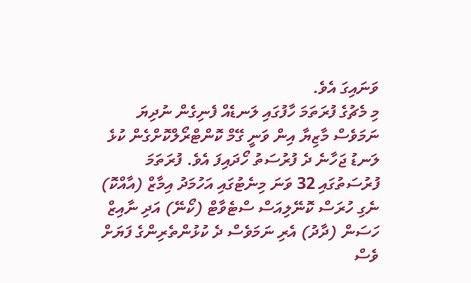ވަނައިގަ އެވެ.
މި މެޗުގެ ފުރަތަމަ ހާފުގައި ލަނޑެއް ފެނިގެން ނުދިޔަ ނަމަވެސް މާޒިޔާ އިން ވަނީ ގޭމް ކޮންޓްރޯލްކޮށްގެން ކުޅެ ލަނޑު ޖަހާނެ ދެ ފުރުސަތު ހޯދައިފަ އެވެ. ފުރަތަމަ ފުރުސަތުގައި 32 ވަނަ މިނެޓުގައި އަހުމަދު އިމާޒް (އާއްކޮ) ނެގި ހުރަސް ކޮނޭލިއަސް ސްޓެވާޓް (ކޯނޭ) އަދި ނާއިޒް ހަސަން (ދާދު) އެރި ނަމަވެސް ދެ ކުޅުންތެރިންގެ ފަޔަށް ވެސް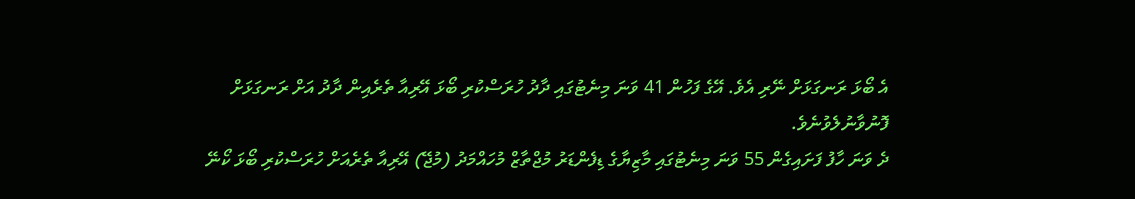އެ ބޯޅަ ރަނގަޅަށް ނޭރި އެވެ. އޭގެ ފަހުން 41 ވަނަ މިނެޓުގައި ދާދު ހުރަސްކުރި ބޯޅަ އޭރިއާ ތެރެއިން ދާދު އަށް ރަނގަޅަށް ފޮނުވާނުލެވުނެވެ.
ދެ ވަނަ ހާފު ފަށައިގެން 55 ވަނަ މިނެޓުގައި މާޒިޔާގެ ޑިފެންޑަރު މުޖްތާޒް މުހައްމަދު (މުޖޭ) އޭރިއާ ތެރެއަށް ހުރަސްކުރި ބޯޅަ ކޯނޭ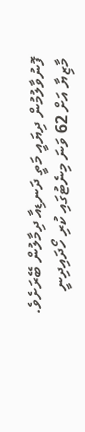ފޮނުވާލުމުން ދިޔައީ މަތީ ދަނޑިއާ ދިމާލުން ބޭރަށެވެ.
މާޒިޔާ އަށް 62 ވަނަ މިނެޓުގައި ކުރި ހޯދައިދިނީ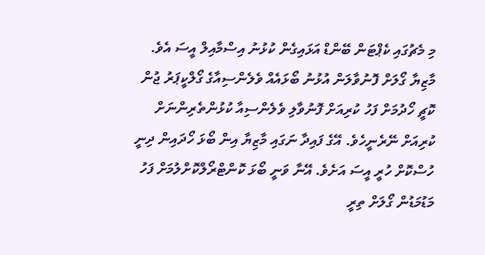މި މެޗުގައި ކެޕްޓަން ބޭންޑް އަޅައިގެން ކުޅުނު އިސްމާއިލް އީސަ އެވެ. މާޒިޔާ ގޯލަށް ފޮނުވާލަން އުޅުނު ބޯޅައެއް ވެލެންސިއާގެ ގޯލްކީޕަރު ޖުން ކޮޗީ ހޯދުމަށް ފަހު ކުރިއަށް ފޮނުވާލި ވެލެންސިއާ ކުޅުންތެރިންނަށް ކުރިއަށް ނޭރެނީހެވެ. އޭގެ ފައިދާ ނަގައި މާޒިޔާ އިން ބޯޅަ ހޯދައިން ދިނީ ހުސްކޮށް ހުރީ އީސަ އަށެވެ. އޭނާ ވަނީ ބޯޅަ ކޮންޓްރޯލްކޮށްލުމަށް ފަހު މަޑުމަޑުން ގޯލަށް ތިރީ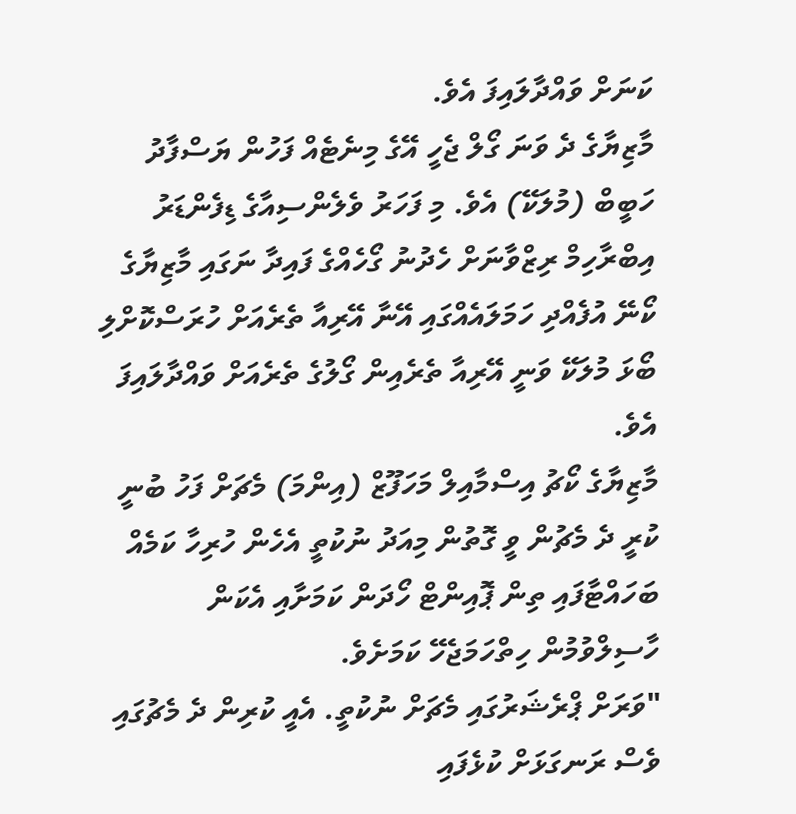ކަނަށް ވައްދާލައިފަ އެވެ.
މާޒިޔާގެ ދެ ވަނަ ގޯލް ޖެހީ އޭގެ މިނެޓެއް ފަހުން ޔަސްފާދު ހަބީބް (މުލަކޭ) އެވެ. މި ފަހަރު ވެލެންސިއާގެ ޑިފެންޑަރު އިބްރާހިމް ރިޒްވާނަށް ހެދުނު ގޯހެއްގެ ފައިދާ ނަގައި މާޒިޔާގެ ކޯނޭ އުފެއްދި ހަމަލައެއްގައި އޭނާ އޭރިއާ ތެރެއަށް ހުރަސްކޮށްލި ބޯޅަ މުލަކޭ ވަނީ އޭރިއާ ތެރެއިން ގޯލުގެ ތެރެއަށް ވައްދާލައިފަ އެވެ.
މާޒިޔާގެ ކޯޗު އިސްމާއިލް މަހަފޫޒް (އިންމަ) މެޗަށް ފަހު ބުނީ ކުރީ ދެ މެޗުން ވީ ގޮތުން މިއަދު ނުކުތީ އެހެން ހުރިހާ ކަމެއް ބަހައްޓާފައި ތިން ޕޮއިންޓް ހޯދަން ކަމަށާއި އެކަން ހާސިލްވުމުން ހިތްހަމަޖެހޭ ކަމަށެވެ.
"ވަރަށް ޕްރެޝަރުގައި މެޗަށް ނުކުތީ. އެއީ ކުރިން ދެ މެޗުގައި ވެސް ރަނގަޅަށް ކުޅެފައި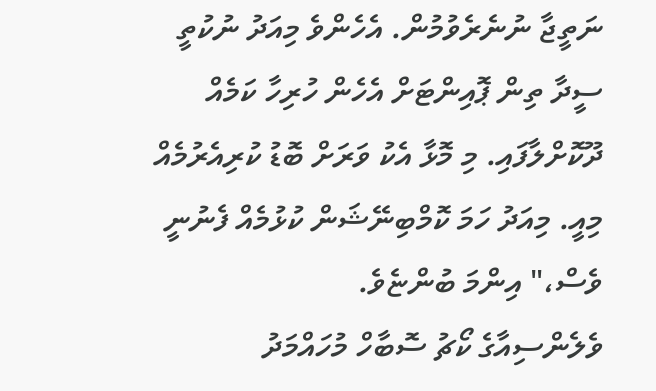ނަތީޖާ ނުނެރެވުމުން. އެހެންވެ މިއަދު ނުކުތީ ސީދާ ތިން ޕޮއިންޓަށް އެހެން ހުރިހާ ކަމެއް ދޫކޮށްލާފައި. މި މޮޅާ އެކު ވަރަށް ބޮޑު ކުރިއެރުމެއް މިއީ. މިއަދު ހަމަ ކޮމްބިނޭޝަން ކުޅުމެއް ފެނުނީ ވެސް،" އިންމަ ބުންޏެވެ.
ވެލެންސިއާގެ ކޯޗު ސޮބާހް މުހައްމަދު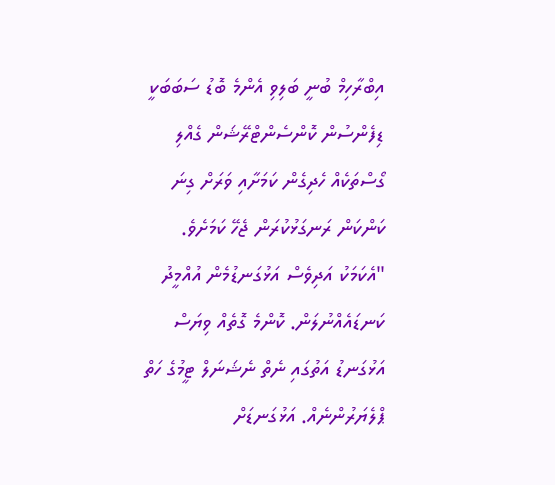އިބްރާހިމް ބުނީ ބަލިވި އެންމެ ބޮޑު ސަބަބަކީ ޑިފެންސުން ކޮންސެންޓްރޭޝަން ގެއްލި ގޯސްތަކެއް ހެދިގެން ކަމަށާއި ވަރަށް ގިނަ ކަންކަން ރަނގަޅުކުރަން ޖެހޭ ކަމަށެވެ.
"އެކަމަކު އަދިވެސް އަޅުގަނޑުމެން އުއްމީދު ކަނޑައެއްނުލަން. ކޮންމެ ގޮތެއް ވިޔަސް އަޅުގަނޑު އަތުގައި ނެތް ނެޝަނަލް ޓީމުގެ ހަތް ޕްލެޔަރުންނެއް. އަޅުގަނޑަށް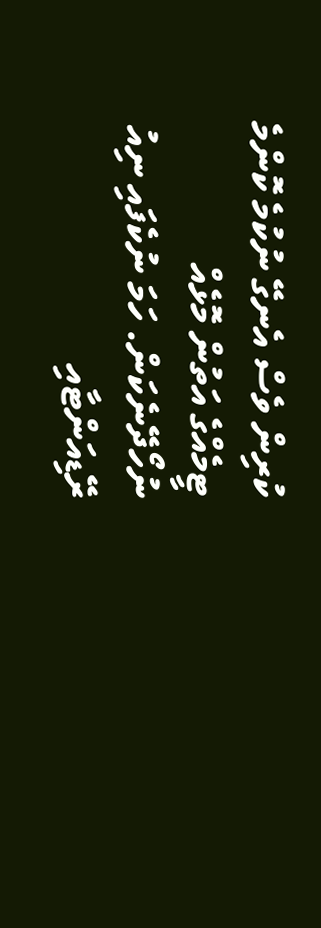ކުރިން ވެސް އެނގޭ ނުކުމެ ކޮންމެ ޓީމެއްގެ އަތުން މޮޅެއް ނުހޯދޭނެކަން. ހަމަ ނުކެފައި ނިއު ރޭޑިއަންޓާއި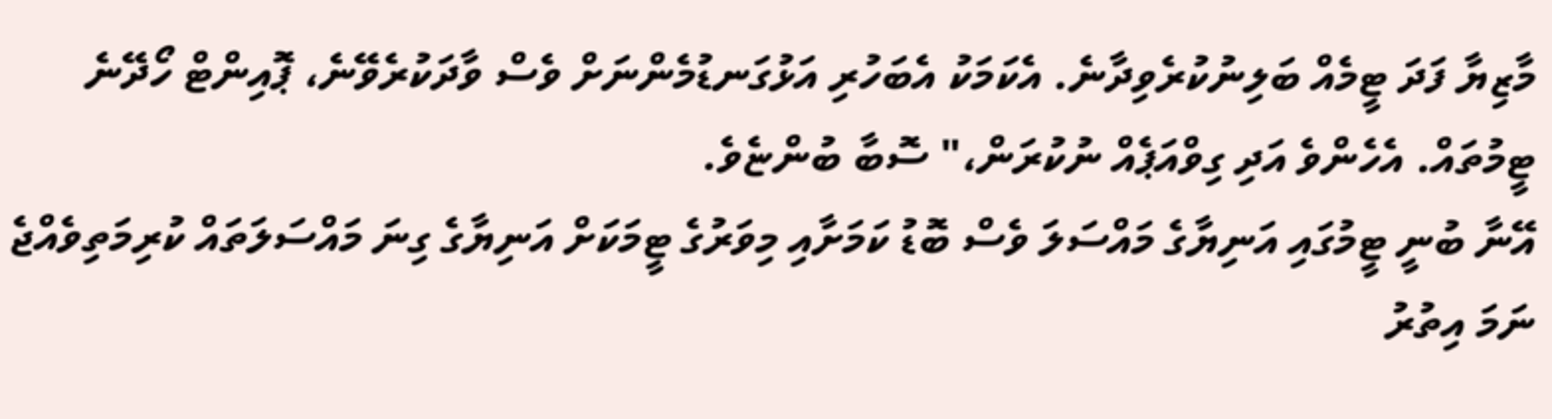މާޒިޔާ ފަދަ ޓީމެއް ބަލިނުކުރެވިދާނެ. އެކަމަކު އެބަހުރި އަޅުގަނޑުމެންނަށް ވެސް ވާދަކުރެވޭނެ، ޕޮއިންޓް ހޯދޭނެ ޓީމުތައް. އެހެންވެ އަދި ގިވްއަޕެއް ނުކުރަން،" ސޮބާ ބުންޏެވެ.
އޭނާ ބުނީ ޓީމުގައި އަނިޔާގެ މައްސަލަ ވެސް ބޮޑު ކަމަށާއި މިވަރުގެ ޓީމަކަށް އަނިޔާގެ ގިނަ މައްސަލަތައް ކުރިމަތިވެއްޖެ ނަމަ އިތުރު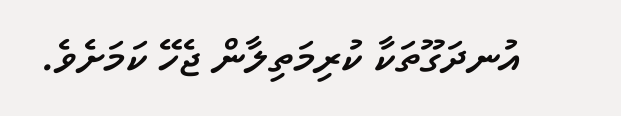އުނދަގޫތަކާ ކުރިމަތިލާން ޖެހޭ ކަމަށެވެ.